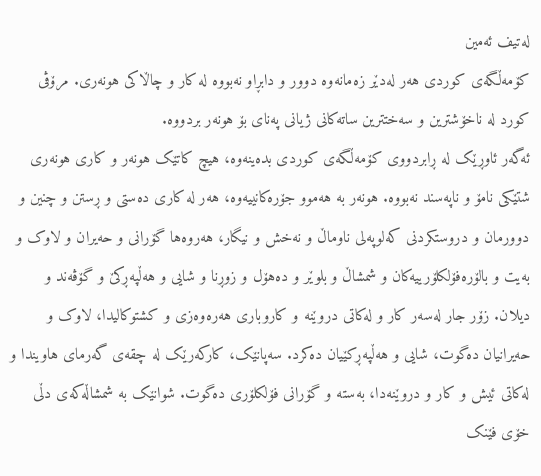لەتیف ئەمین
کۆمەڵگەی کوردی هەر لەدێر زەمانەوە دوور و دابڕاو نەبووە لە کار و چاڵاکی هونەری. مرۆڤی کورد لە ناخۆشترین و سەختترین ساتەکانی ژیانی پەنای بۆ هونەر بردووە.
ئەگەر ئاوڕێک لە ڕابردووی کۆمەڵگەی کوردی بدەینەوە، هیچ کاتێک هونەر و کاری هونەری شتێکی نامۆ و ناپەسند نەبووە. هونەر بە هەموو جۆرەکانییەوە، هەر لە کاری دەستی و ڕستن و چنین و دوورمان و دروستکردنی کەلوپەلی ناوماڵ و نەخش و نیگار، هەروەها گۆرانی و حەیران و لاوک و بەیت و بالۆرەفۆلکلۆرییەکان و شمشاڵ و بلوێر و دەهۆل و زوڕنا و شایی و هەڵپەڕکێ و گۆڤەند و دیلان. زۆر جار لەسەر کار و لەکاتی دروێنە و کاروباری هەرەوەزی و کشتوکالیدا، لاوک و حەیرانیان دەگوت، شایی و هەڵپەڕکێیان دەکرد. سەپانێک، کارکەرێک لە چقەی گەرمای هاویندا و لەکاتی ئیش و کار و دروێنەدا، بەستە و گۆرانی فۆلکلۆری دەگوت. شوانێک بە شمشاڵەکەی دڵی خۆی فێنک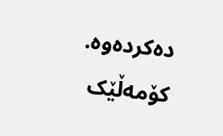دەکردەوە. کۆمەڵێک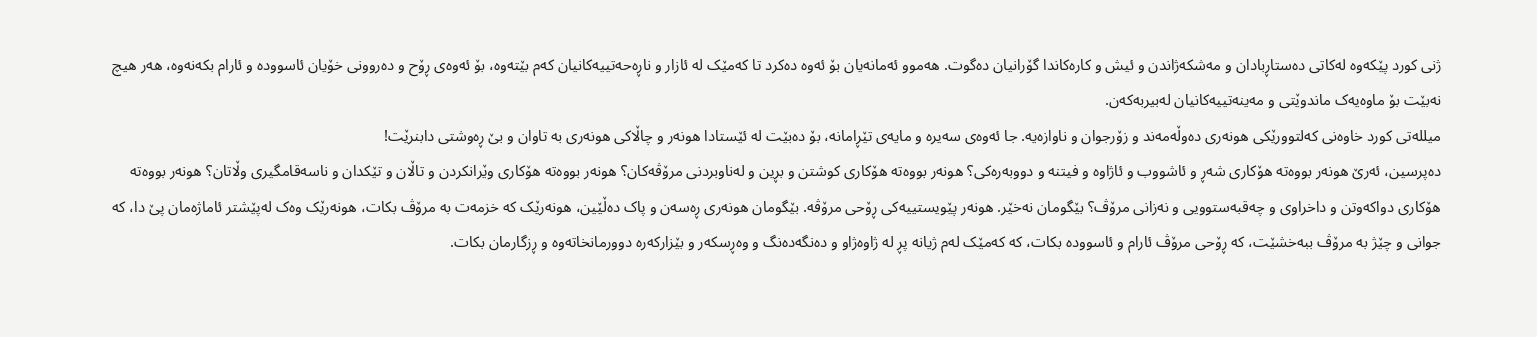ژنی کورد پێکەوە لەکاتی دەستاڕبادان و مەشکەژاندن و ئیش و کارەکاندا گۆرانیان دەگوت. هەموو ئەمانەیان بۆ ئەوە دەکرد تا کەمێک لە ئازار و ناڕەحەتییەکانیان کەم بێتەوە، بۆ ئەوەی ڕۆح و دەروونی خۆیان ئاسوودە و ئارام بکەنەوە، هەر هیچ نەبێت بۆ ماوەیەک ماندوێتی و مەینەتییەکانیان لەبیربەکەن.
میللەتی کورد خاوەنی کەلتوورێکی هونەری دەوڵەمەند و زۆرجوان و ناوازەیە. جا ئەوەی سەیرە و مایەی تێڕامانە، بۆ دەبێت لە ئێستادا هونەر و چاڵاکی هونەری بە تاوان و بێ ڕەوشتی دابنرێت!
دەپرسین، ئەرێ هونەر بووەتە هۆکاری شەڕ و ئاشووب و ئاژاوە و فیتنە و دووبەرەکی؟ هونەر بووەتە هۆکاری کوشتن و بڕین و لەناوبردنی مرۆڤەکان؟ هونەر بووەتە هۆکاری وێرانکردن و تاڵان و تێکدان و ناسەقامگیری وڵاتان؟ هونەر بووەتە هۆکاری دواکەوتن و داخراوی و چەقبەستوویی و نەزانی مرۆڤ؟ بێگومان نەخێر. هونەر پێویستییەکی ڕۆحی مرۆڤە. بێگومان هونەری ڕەسەن و پاک دەڵێین، هونەرێک کە خزمەت بە مرۆڤ بکات، هونەرێک وەک لەپێشتر ئاماژەمان پێ دا، کە جوانی و چێژ بە مرۆڤ ببەخشێت، کە ڕۆحی مرۆڤ ئارام و ئاسوودە بکات، کە کەمێک لەم ژیانە پڕ لە ژاوەژاو و دەنگەدەنگ و وەڕسکەر و بێزارکەرە دوورمانخاتەوە و ڕزگارمان بکات.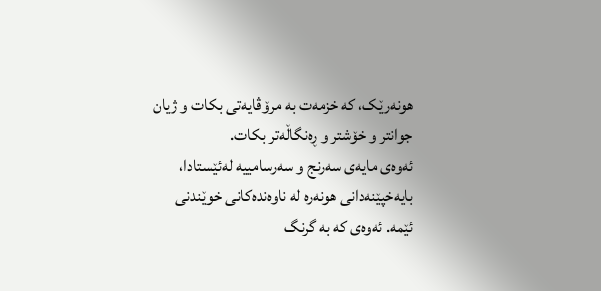هونەرێک، کە خزمەت بە مرۆڤایەتی بکات و ژیان جوانتر و خۆشتر و ڕەنگاڵەتر بکات.
ئەوەی مایەی سەرنج و سەرسامییە لەئێستادا، بایەخپێنەدانی هونەرە لە ناوەندەکانی خوێندنی ئێمە. ئەوەی کە بە گرنگ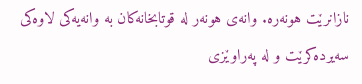نازانرێت هونەرە. وانەی هونەر لە قوتابخانەکان بە وانەیەکی لاوەکی سەیردەکرێت و لە پەراوێزی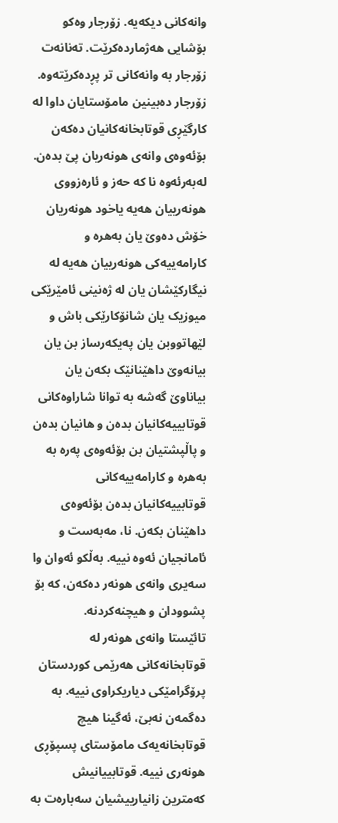وانەکانی دیکەیە. زۆرجار وەکو بۆشایی هەژماردەکرێت. تەنانەت زۆرجار بە وانەکانی تر پڕدەکرێتەوە. زۆرجار دەبینین مامۆستایان داوا لە کارگێڕی قوتابخانەکانیان دەکەن بۆئەوەی وانەی هونەریان پێ بدەن. لەبەرئەوە نا کە حەز و ئارەزووی هونەرییان هەیە یاخود هونەریان خۆش دەوێ یان بەهرە و کارامەییەکی هونەرییان هەیە لە نیگارکێشان یان لە ژەنینی ئامێرێکی میوزیک یان شانۆکارێکی باش و لێهاتووبن یان پەیکەرساز بن یان بیانەوێ داهێنانێک بکەن یان بیاناوێ گەشە بە توانا شاراوەکانی قوتابییەکانیان بدەن و هانیان بدەن و پاڵپشتیان بن بۆئەوەی پەرە بە بەهرە و کارامەییەکانی قوتابییەکانیان بدەن بۆئەوەی داهێنان بکەن. نا، مەبەست و ئامانجیان ئەوە نییە. بەڵکو ئەوان وا سەیری وانەی هونەر دەکەن، کە بۆ پشوودان و هیچنەکردنە.
تائێستا وانەی هونەر لە قوتابخانەکانی هەرێمی کوردستان پرۆگرامێکی دیاریکراوی نییە. بە دەگمەن نەبێ، ئەگینا هیچ قوتابخانەیەک مامۆستای پسپۆڕی هونەری نییە. قوتابییانیش کەمترین زانیارییشیان سەبارەت بە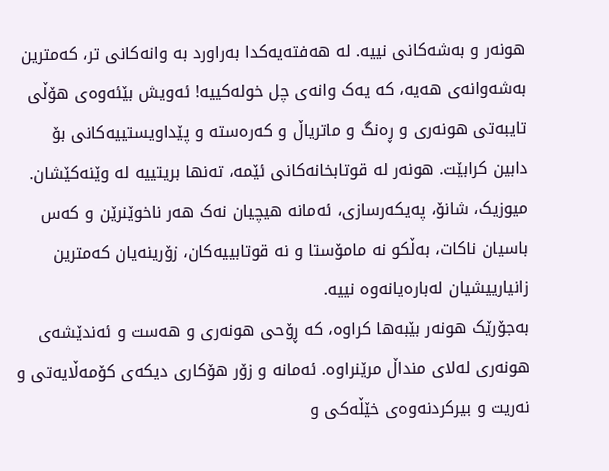هونەر و بەشەکانی نییە. لە هەفتەیەکدا بەراورد بە وانەکانی تر، کەمترین بەشەوانەی هەیە، کە یەک وانەی چل خولەکییە! ئەویش بێئەوەی هۆڵی تایبەتی هونەری و ڕەنگ و ماتریاڵ و کەرەستە و پێداویستییەکانی بۆ دابین کرابێت. هونەر لە قوتابخانەکانی ئێمە، تەنها بریتییە لە وێنەکێشان. میوزیک، شانۆ، پەیکەرسازی، ئەمانە هیچیان نەک هەر ناخوێنرێن و کەس باسیان ناکات، بەڵکو نە مامۆستا و نە قوتابییەکان، زۆرینەیان کەمترین زانیارییشیان لەبارەیانەوە نییە.
بەجۆرێک هونەر بێبەها کراوە، کە ڕۆحی هونەری و هەست و ئەندێشەی هونەری لەلای منداڵ مرێنراوە. ئەمانە و زۆر هۆکاری دیکەی کۆمەڵایەتی و نەریت و بیرکردنەوەی خێڵەکی و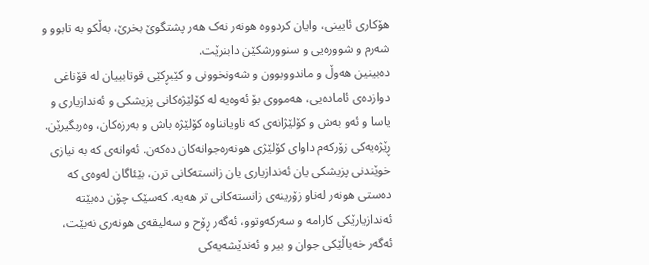هۆکاری ئایینی، وایان کردووە هونەر نەک هەر پشتگوێ بخرێ، بەڵکو بە تابوو و شەرم و شوورەیی و سنوورشکێن دابنرێت.
دەبینین هەوڵ و ماندووبوون و شەونخوونی و کێبڕکێی قوتابییان لە قۆناغی دوازدەی ئامادەیی، هەمووی بۆ ئەوەیە لە کۆلێژەکانی پزیشکی و ئەندازیاری و یاسا و ئەو بەش و کۆلێژانەی کە ناویانناوە کۆلێژە باش و بەرزەکان، وەربگیرێن. ڕێژەیەکی زۆرکەم داوای کۆلێژی هونەرەجوانەکان دەکەن. ئەوانەی کە بە نیازی خوێندنی پزیشکی یان ئەندازیاری یان زانستەکانی ترن، بێئاگان لەوەی کە دەستی هونەر لەناو زۆرینەی زانستەکانی تر هەیە. کەسێک چۆن دەبێتە ئەندازیارێکی کارامە و سەرکەوتوو، ئەگەر ڕۆح و سەلیقەی هونەری نەبێت، ئەگەر خەیاڵێکی جوان و بیر و ئەندێشەیەکی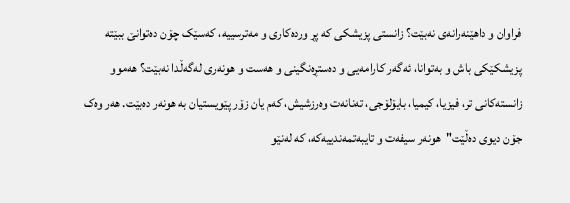فراوان و داهێنەرانەی نەبێت؟ زانستی پزیشکی کە پڕ وردەکاری و مەترسییە، کەسێک چۆن دەتوانێ ببێتە پزیشکێکی باش و بەتوانا، ئەگەر کارامەیی و دەستڕەنگینی و هەست و هونەری لەگەڵدا نەبێت؟ هەموو زانستەکانی تر، فیزیا، کیمیا، بایۆلۆجی، تەنانەت وەرزشیش، کەم یان زۆر پێویستیان بە هونەر دەبێت. هەر وەک جۆن دیوی دەڵێت"هونەر سیفەت و تایبەتمەندییەکە، کە لەنێو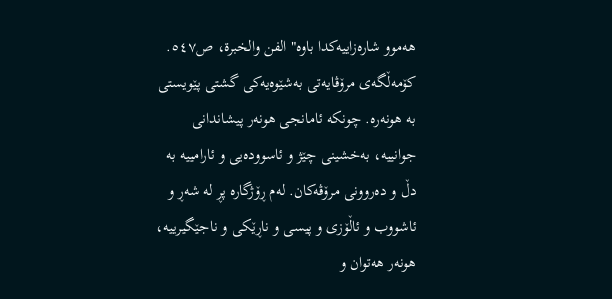هەموو شارەزاییەکدا باوە" الفن والخبرة، ص٥٤۷.
کۆمەڵگەی مرۆڤایەتی بەشێوەیەکی گشتی پێویستی بە هونەرە. چونکە ئامانجی هونەر پیشاندانی جوانییە، بەخشینی چێژ و ئاسوودەیی و ئارامییە بە دڵ و دەروونی مرۆڤەکان. لەم ڕۆژگارە پڕ لە شەڕ و ئاشووب و ئاڵۆزی و پیسی و ناڕێکی و ناجێگیرییە، هونەر هەتوان و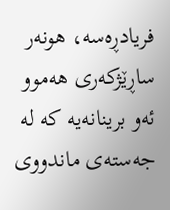فریادڕەسە، هونەر ساڕێژکەری هەموو ئەو برینانەیە کە لە جەستەی ماندووی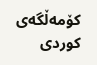کۆمەڵگەی کوردی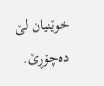خوێنیان لێ دەچۆڕێ.